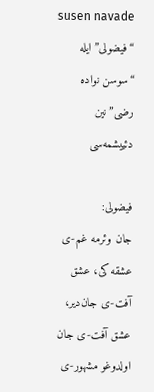susen navade
“فیضولی”ایله “سوسن نواده رضی”نین دئییشمه‌سی

فیضولی:
جان وئرمه غم-ی عشقه کی، عشق آفت-ی جان‌دیر،
عشق آفت-ی جان اولدوغو مشهور-ی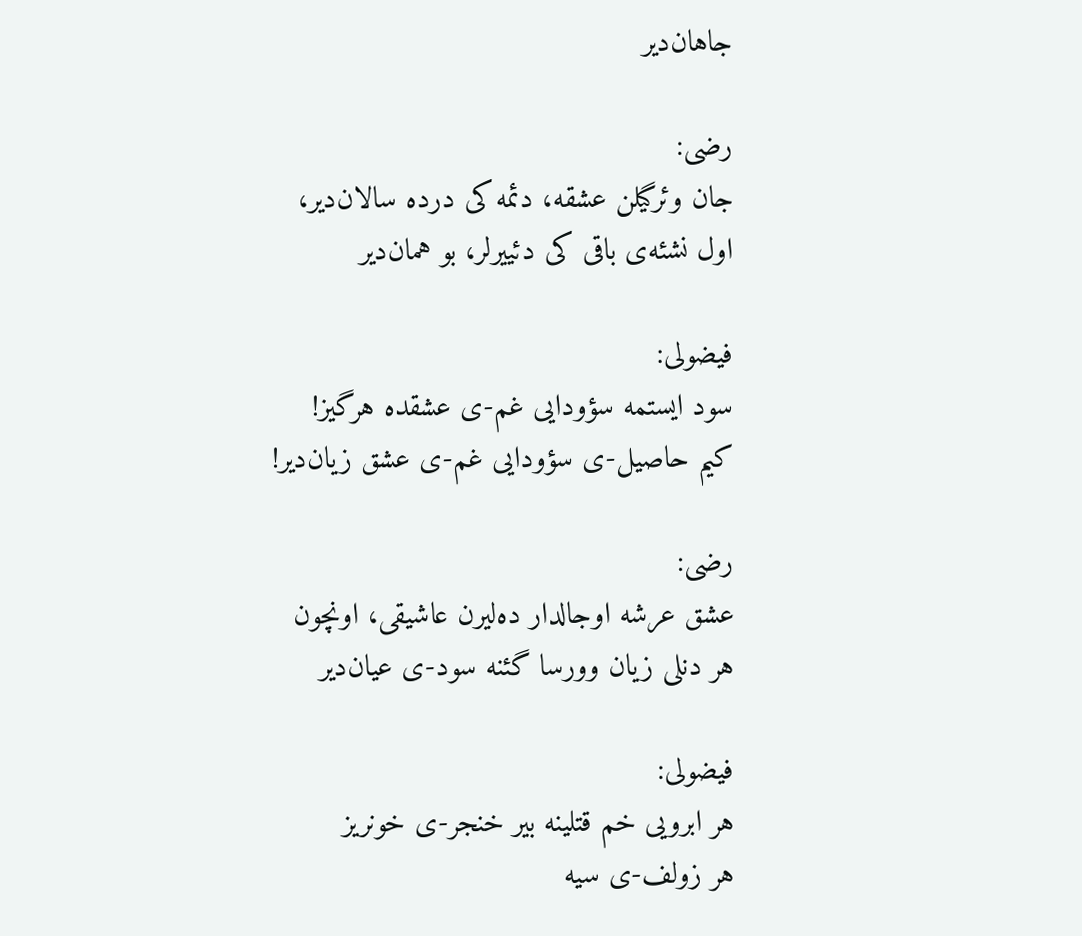جاهان‌دیر

رضی:
جان وئرگیلن عشقه، دئمه کی درده سالان‌دیر،
اول نشئه‌ی باقی کی دئییرلر، بو همان‌دیر

فیضولی:
سود ایستمه سؤودایی غم-ی عشقده هرگیز!
کیم حاصیل-ی سؤودایی غم-ی عشق زیان‌دیر!

رضی:
عشق عرشه اوجالدار ده‌لیرن عاشیقی، اونچون
هر دنلی زیان وورسا گئنه سود-ی عیان‌دیر

فیضولی:
هر ابرویی خم قتلینه بیر خنجر-ی خونریز
هر زولف-ی سیه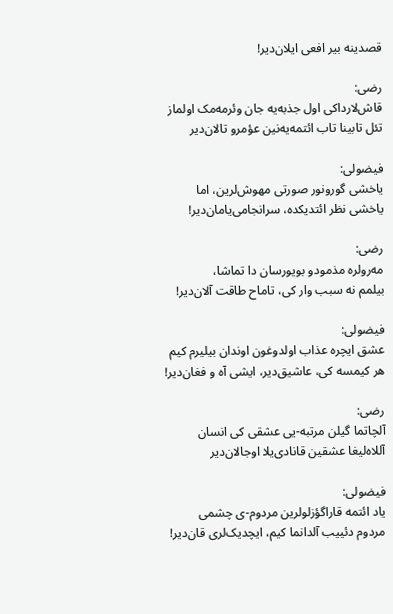قصدینه بیر افعی ایلان‌دیر!

رضی:
قاش‌لارداکی اول جذبه‌یه جان وئرمه‌مک اولماز
تئل تابینا تاب ائتمه‌یه‌نین عؤمرو تالان‌دیر

فیضولی:
یاخشی گورونور صورتی مهوش‌لرین، اما
یاخشی نظر ائتدیکده، سرانجامی‌یامان‌دیر!

رضی:
مه‌رولره مذمودو بویورسان دا تماشا،
بیلمم نه سبب وار کی، تاماح طاقت آلان‌دیر!

فیضولی:
عشق ایچره عذاب اولدوغون اوندان بیلیرم کیم
هر کیمسه کی، عاشیق‌دیر، ایشی آه و فغان‌دیر!

رضی:
آلچاتما گیلن مرتبه-یی عشقی کی انسان
آللاه‌لیغا عشقین قانادی‌یلا اوجالان‌دیر

فیضولی:
یاد ائتمه قاراگؤزلولرین مردوم-ی چشمی
مردوم دئییب آلدانما کیم، ایچدیک‌لری قان‌دیر!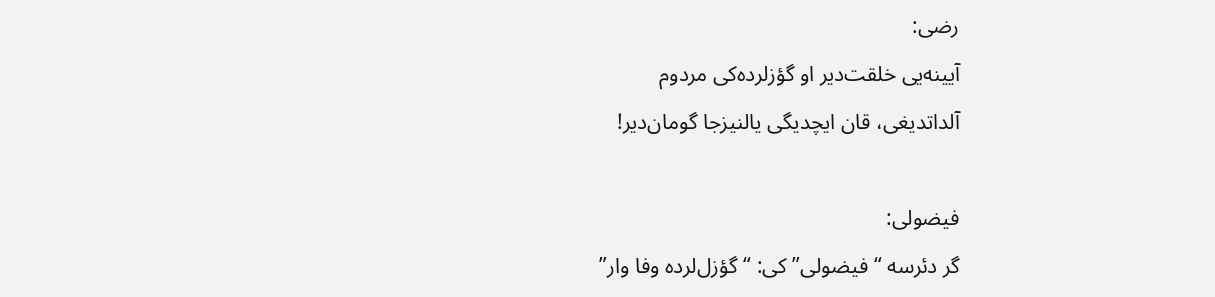رضی:
آیینه‌یی خلقت‌دیر او گؤزلرده‌کی مردوم
آلداتدیغی، قان ایچدیگی یالنیزجا گومان‌دیر!

فیضولی:
گر دئرسه “فیضولی” کی: “گؤزل‌لرده وفا وار”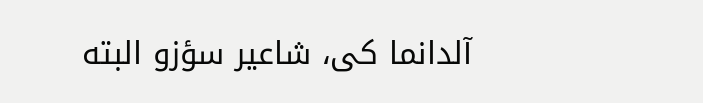آلدانما کی، شاعیر سؤزو البته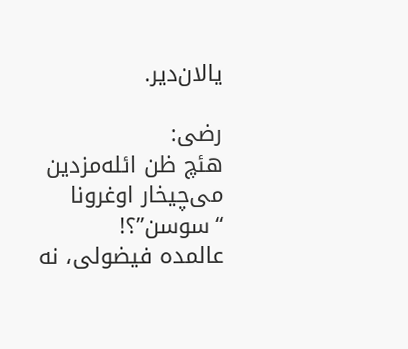یالان‌دیر.

رضی:
هئچ ظن ائله‌مزدین می‌چیخار اوغرونا “سوسن”؟!
عالمده فیضولی، نه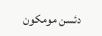دئسن مومکون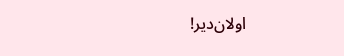اولان‌دیر!